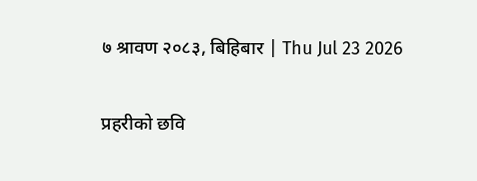७ श्रावण २०८३, बिहिबार | Thu Jul 23 2026

प्रहरीको छवि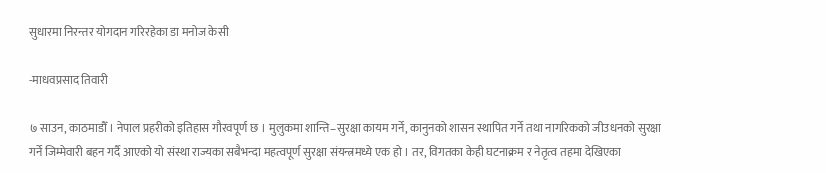सुधारमा निरन्तर योगदान गरिरहेका डा मनोज केसी

-माधवप्रसाद तिवारी

७ साउन, काठमाडौँ । नेपाल प्रहरीको इतिहास गौरवपूर्ण छ । मुलुकमा शान्ति–सुरक्षा कायम गर्ने, कानुनको शासन स्थापित गर्ने तथा नागरिकको जीउधनको सुरक्षा गर्ने जिम्मेवारी बहन गर्दै आएको यो संस्था राज्यका सबैभन्दा महत्वपूर्ण सुरक्षा संयन्त्रमध्ये एक हो । तर, विगतका केही घटनाक्रम र नेतृत्व तहमा देखिएका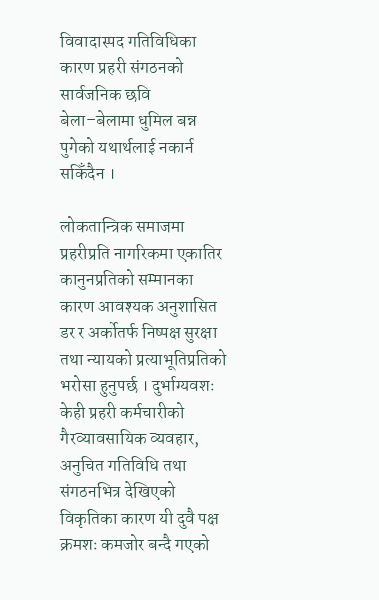विवादास्पद गतिविधिका कारण प्रहरी संगठनको सार्वजनिक छवि बेला–बेलामा धुमिल बन्न पुगेको यथार्थलाई नकार्न सकिँदैन ।

लोकतान्त्रिक समाजमा प्रहरीप्रति नागरिकमा एकातिर कानुनप्रतिको सम्मानका कारण आवश्यक अनुशासित डर र अर्कोतर्फ निष्पक्ष सुरक्षा तथा न्यायको प्रत्याभूतिप्रतिको भरोसा हुनुपर्छ । दुर्भाग्यवशः केही प्रहरी कर्मचारीको गैरव्यावसायिक व्यवहार, अनुचित गतिविधि तथा संगठनभित्र देखिएको विकृतिका कारण यी दुवै पक्ष क्रमशः कमजोर बन्दै गएको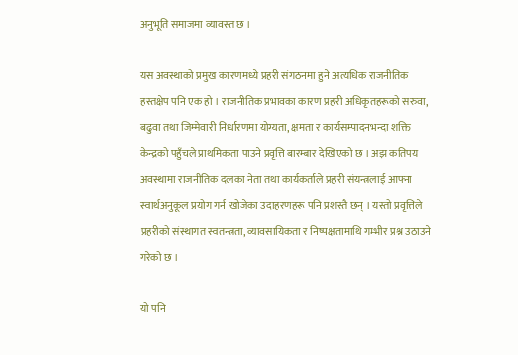अनुभूति समाजमा व्यावस्त छ ।

यस अवस्थाको प्रमुख कारणमध्ये प्रहरी संगठनमा हुने अत्यधिक राजनीतिक हस्तक्षेप पनि एक हो । राजनीतिक प्रभावका कारण प्रहरी अधिकृतहरूको सरुवा, बढुवा तथा जिम्मेवारी निर्धारणमा योग्यता, क्षमता र कार्यसम्पादनभन्दा शक्ति केन्द्रको पहुँचले प्राथमिकता पाउने प्रवृत्ति बारम्बार देखिएको छ । अझ कतिपय अवस्थामा राजनीतिक दलका नेता तथा कार्यकर्ताले प्रहरी संयन्त्रलाई आफ्ना स्वार्थअनुकूल प्रयोग गर्न खोजेका उदाहरणहरू पनि प्रशस्तै छन् । यस्तो प्रवृत्तिले प्रहरीको संस्थागत स्वतन्त्रता, व्यावसायिकता र निष्पक्षतामाथि गम्भीर प्रश्न उठाउने गरेको छ ।

यो पनि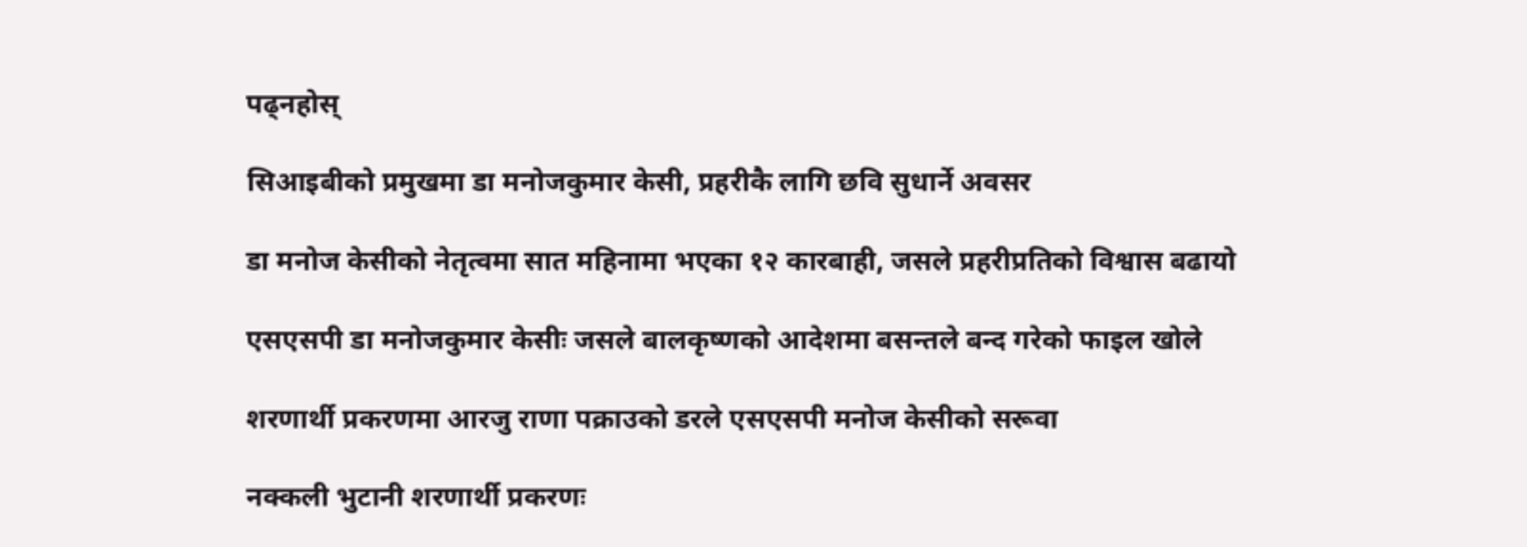पढ्नहोस्

सिआइबीको प्रमुखमा डा मनोजकुमार केसी, प्रहरीकै लागि छवि सुधार्ने अवसर

डा मनोज केसीको नेतृत्वमा सात महिनामा भएका १२ कारबाही, जसले प्रहरीप्रतिको विश्वास बढायो

एसएसपी डा मनोजकुमार केसीः जसले बालकृष्णको आदेशमा बसन्तले बन्द गरेको फाइल खोले

शरणार्थी प्रकरणमा आरजु राणा पक्राउको डरले एसएसपी मनोज केसीको सरूवा

नक्कली भुटानी शरणार्थी प्रकरणः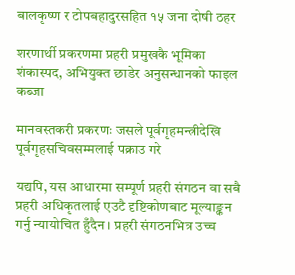बालकृष्ण र टोपबहादुरसहित १५ जना दोषी ठहर

शरणार्थी प्रकरणमा प्रहरी प्रमुखकै भूमिका शंकास्पद, अभियुक्त छाडेर अनुसन्धानको फाइल कब्जा

मानवस्तकरी प्रकरणः जसले पूर्वगृहमन्त्रीदेखि पूर्वगृहसचिवसम्मलाई पक्राउ गरे

यद्यपि, यस आधारमा सम्पूर्ण प्रहरी संगठन वा सबै प्रहरी अधिकृतलाई एउटै दृष्टिकोणबाट मूल्याङ्कन गर्नु न्यायोचित हुँदैन । प्रहरी संगठनभित्र उच्च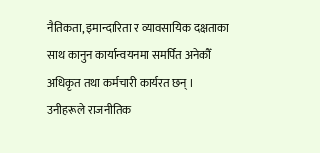नैतिकता, इमान्दारिता र व्यावसायिक दक्षताका साथ कानुन कार्यान्वयनमा समर्पित अनेकौँ अधिकृत तथा कर्मचारी कार्यरत छन् । उनीहरूले राजनीतिक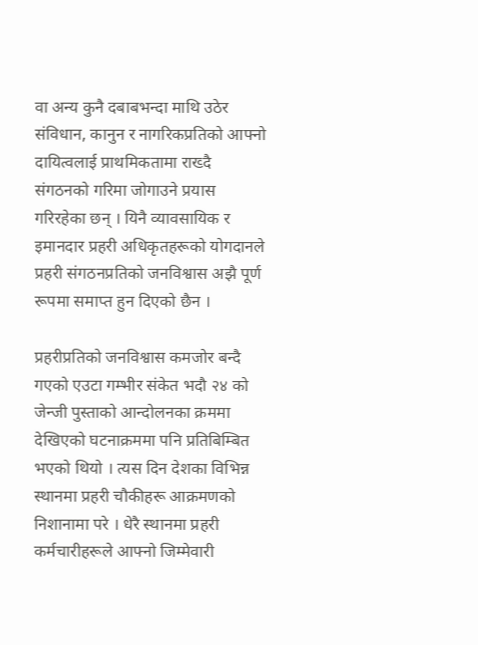वा अन्य कुनै दबाबभन्दा माथि उठेर संविधान, कानुन र नागरिकप्रतिको आफ्नो दायित्वलाई प्राथमिकतामा राख्दै संगठनको गरिमा जोगाउने प्रयास गरिरहेका छन् । यिनै व्यावसायिक र इमानदार प्रहरी अधिकृतहरूको योगदानले प्रहरी संगठनप्रतिको जनविश्वास अझै पूर्ण रूपमा समाप्त हुन दिएको छैन ।

प्रहरीप्रतिको जनविश्वास कमजोर बन्दै गएको एउटा गम्भीर संकेत भदौ २४ को जेन्जी पुस्ताको आन्दोलनका क्रममा देखिएको घटनाक्रममा पनि प्रतिबिम्बित भएको थियो । त्यस दिन देशका विभिन्न स्थानमा प्रहरी चौकीहरू आक्रमणको निशानामा परे । धेरै स्थानमा प्रहरी कर्मचारीहरूले आफ्नो जिम्मेवारी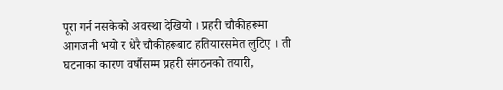पूरा गर्न नसकेको अवस्था देखियो । प्रहरी चौकीहरूमा आगजनी भयो र धेरै चौकीहरूबाट हतियारसमेत लुटिए । ती घटनाका कारण वर्षौसम्म प्रहरी संगठनको तयारी,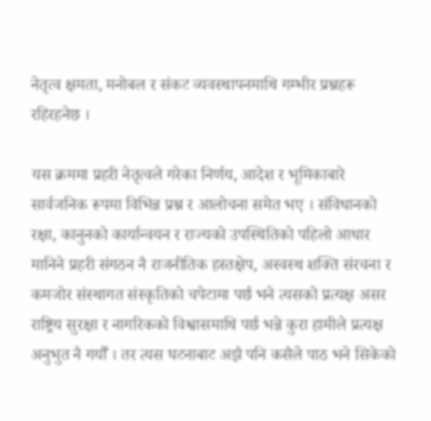नेतृत्व क्षमता, मनोबल र संकट व्यवस्थापनमाथि गम्भीर प्रश्नहरू रहिरहनेछ ।

यस क्रममा प्रहरी नेतृत्वले गरेका निर्णय, आदेश र भूमिकाबारे सार्वजनिक रूपमा विभिन्न प्रश्न र आलोचना समेत भए । संविधानको रक्षा, कानुनको कार्यान्वयन र राज्यको उपस्थितिको पहिलो आधार मानिने प्रहरी संगठन नै राजनीतिक हस्तक्षेप, अस्वस्थ शक्ति संरचना र कमजोर संस्थागत संस्कृतिको चपेटामा पर्छ भने त्यसको प्रत्यक्ष असर राष्ट्रिय सुरक्षा र नागरिकको विश्वासमाथि पर्छ भन्ने कुरा हामीले प्रत्यक्ष अनुभुत नै गर्यौँ । तर त्यस घटनाबाट अझै पनि कसैले पाठ भने सिकेको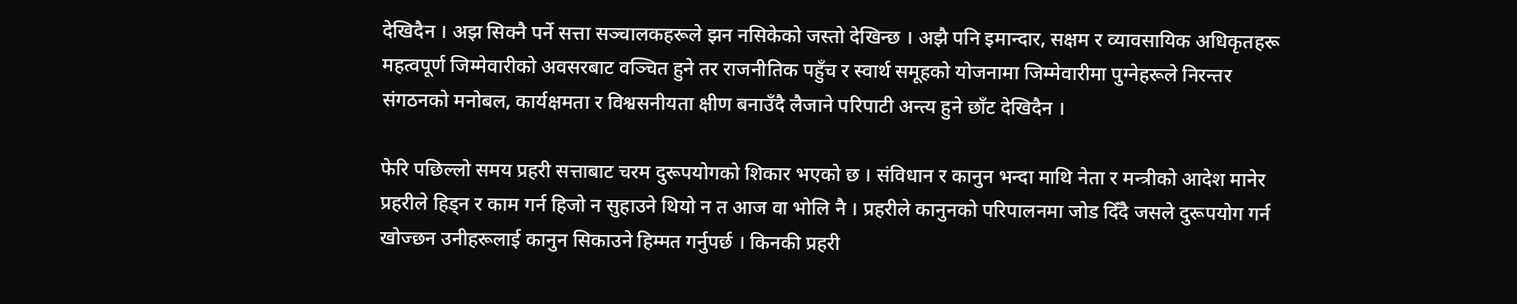देखिदैन । अझ सिक्नै पर्ने सत्ता सञ्चालकहरूले झन नसिकेको जस्तो देखिन्छ । अझै पनि इमान्दार, सक्षम र व्यावसायिक अधिकृतहरू महत्वपूर्ण जिम्मेवारीको अवसरबाट वञ्चित हुने तर राजनीतिक पहुँच र स्वार्थ समूहको योजनामा जिम्मेवारीमा पुग्नेहरूले निरन्तर संगठनको मनोबल, कार्यक्षमता र विश्वसनीयता क्षीण बनाउँदै लैजाने परिपाटी अन्त्य हुने छाँट देखिदैन ।

फेरि पछिल्लो समय प्रहरी सत्ताबाट चरम दुरूपयोगको शिकार भएको छ । संविधान र कानुन भन्दा माथि नेता र मन्त्रीको आदेश मानेर प्रहरीले हिड्न र काम गर्न हिजो न सुहाउने थियो न त आज वा भोलि नै । प्रहरीले कानुनको परिपालनमा जोड दिँदै जसले दुरूपयोग गर्न खोज्छन उनीहरूलाई कानुन सिकाउने हिम्मत गर्नुपर्छ । किनकी प्रहरी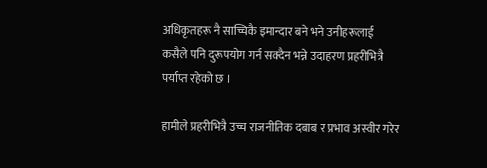अधिकृतहरू नै साच्चिकै इमान्दार बने भने उनीहरूलाई कसैले पनि दुरूपयोग गर्न सक्दैन भन्ने उदाहरण प्रहरीभित्रै पर्याप्त रहेको छ ।

हामीले प्रहरीभित्रै उच्च राजनीतिक दबाब र प्रभाव अस्वीर गरेर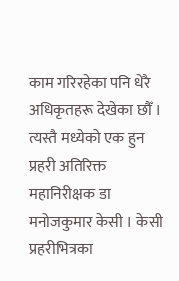काम गरिरहेका पनि धेरै अधिकृतहरू देखेका छौँ । त्यस्तै मध्येको एक हुन प्रहरी अतिरिक्त महानिरीक्षक डा मनोजकुमार केसी । केसी प्रहरीभित्रका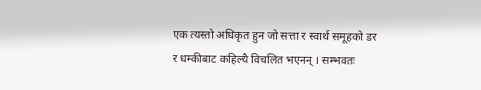एक त्यस्तो अधिकृत हुन जो सत्ता र स्वार्थ समूहको डर र धम्कीबाट कहिल्यै विचलित भएनन् । सम्भवतः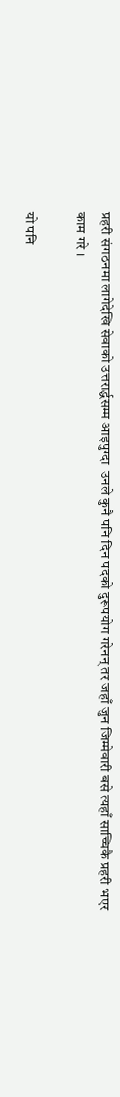प्रहरी संगठनमा लागेदेखि सेवाको उत्तरार्द्धसम्म आइपुग्दा  उनले कुनै पनि दिन पदको दुरूपयोग गरेनन् तर जहाँ जुन जिम्मेवारी बसे त्यहाँ साच्चिकै प्रहरी भएर काम गरे ।

यो पनि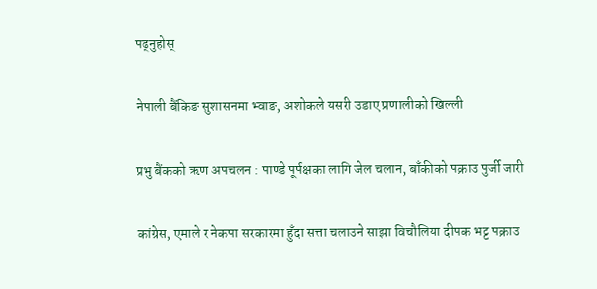पढ्नुहोस्

नेपाली बैंकिङ सुशासनमा भ्वाङ, अशोकले यसरी उडाए प्रणालीको खिल्ली

प्रभु बैंकको ऋण अपचलन : पाण्डे पूर्पक्षका लागि जेल चलान, बाँकीको पक्राउ पुर्जी जारी

कांग्रेस, एमाले र नेकपा सरकारमा हुँदा सत्ता चलाउने साझा विचौलिया दीपक भट्ट पक्राउ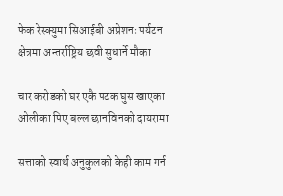फेक रेस्क्युमा सिआईबी अप्रेशनः पर्यटन क्षेत्रमा अन्तर्राष्ट्रिय छवी सुधार्ने मौका

चार करोडको घर एकै पटक घुस खाएका ओलीका पिए बल्ल छानविनको दायरामा

सत्ताको स्वार्थ अनुकुलको केही काम गर्न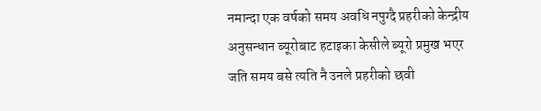नमान्दा एक वर्षको समय अवधि नपुग्दै प्रहरीको केन्द्रीय अनुसन्धान ब्यूरोबाट हटाइका केसीले ब्यूरो प्रमुख भएर जति समय बसे त्यति नै उनले प्रहरीको छवी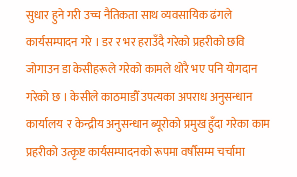सुधार हुने गरी उच्च नैतिकता साथ व्यवसायिक ढंगले कार्यसम्पादन गरे । डर र भर हराउँदै गरेको प्रहरीको छवि जोगाउन डा केसीहरूले गरेको कामले थोरै भए पनि योगदान गरेको छ । केसीले काठमाडौँ उपत्यका अपराध अनुसन्धान कार्यालय  र केन्द्रीय अनुसन्धान ब्यूरोको प्रमुख हुँदा गरेका काम प्रहरीको उत्कृष्ट कार्यसम्पादनको रूपमा वर्षौसम्म चर्चामा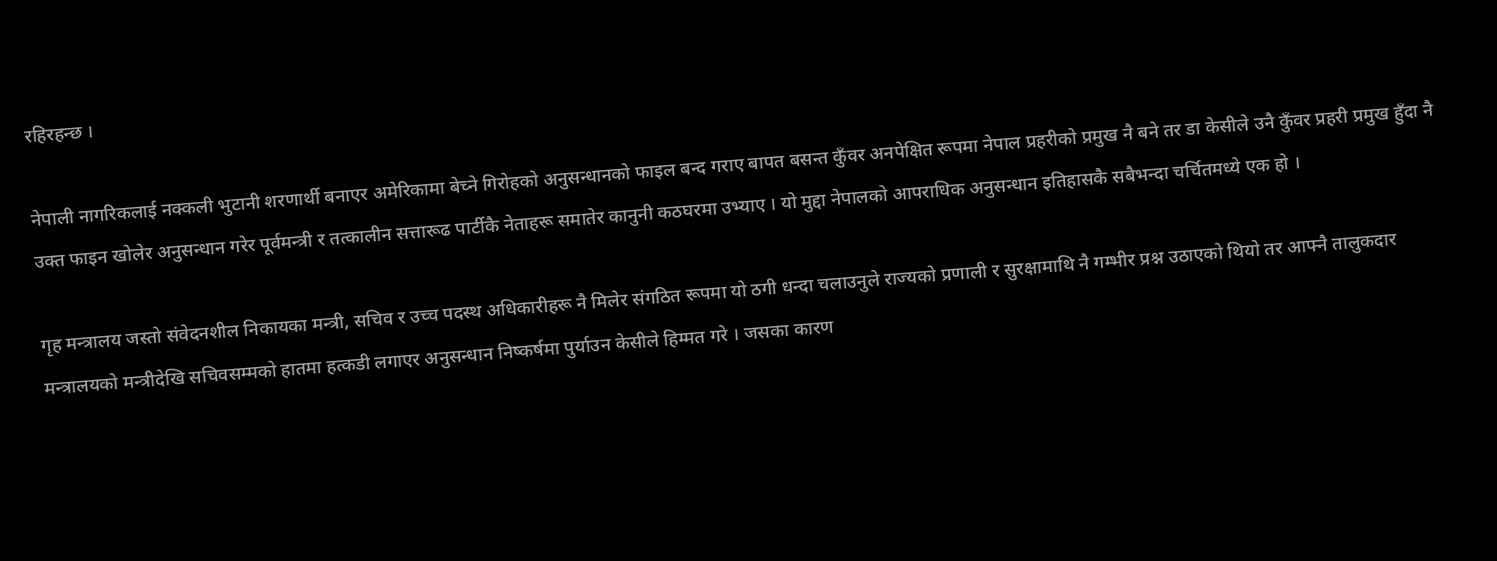रहिरहन्छ ।

नेपाली नागरिकलाई नक्कली भुटानी शरणार्थी बनाएर अमेरिकामा बेच्ने गिरोहको अनुसन्धानको फाइल बन्द गराए बापत बसन्त कुँवर अनपेक्षित रूपमा नेपाल प्रहरीको प्रमुख नै बने तर डा केसीले उनै कुँवर प्रहरी प्रमुख हुँदा नै उक्त फाइन खोलेर अनुसन्धान गरेर पूर्वमन्त्री र तत्कालीन सत्तारूढ पार्टीकै नेताहरू समातेर कानुनी कठघरमा उभ्याए । यो मुद्दा नेपालको आपराधिक अनुसन्धान इतिहासकै सबैभन्दा चर्चितमध्ये एक हो ।

गृह मन्त्रालय जस्तो संवेदनशील निकायका मन्त्री, सचिव र उच्च पदस्थ अधिकारीहरू नै मिलेर संगठित रूपमा यो ठगी धन्दा चलाउनुले राज्यको प्रणाली र सुरक्षामाथि नै गम्भीर प्रश्न उठाएको थियो तर आफ्नै तालुकदार मन्त्रालयको मन्त्रीदेखि सचिवसम्मको हातमा हत्कडी लगाएर अनुसन्धान निष्कर्षमा पुर्याउन केसीले हिम्मत गरे । जसका कारण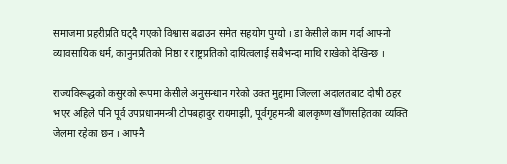समाजमा प्रहरीप्रति घट्दै गएको विश्वास बढाउन समेत सहयोग पुग्यो । डा केसीले काम गर्दा आफ्नो व्यावसायिक धर्म, कानुनप्रतिको निष्ठा र राष्ट्रप्रतिको दायित्वलाई सबैभन्दा माथि राखेको देखिन्छ ।

राज्यविरूद्धको कसुरको रूपमा केसीले अनुसन्धान गरेको उक्त मुद्दामा जिल्ला अदालतबाट दोषी ठहर भएर अहिले पनि पूर्व उपप्रधानमन्त्री टोपबहादुर रायमाझी, पूर्वगृहमन्त्री बालकृष्ण खाँणसहितका व्यक्ति जेलमा रहेका छन । आफ्नै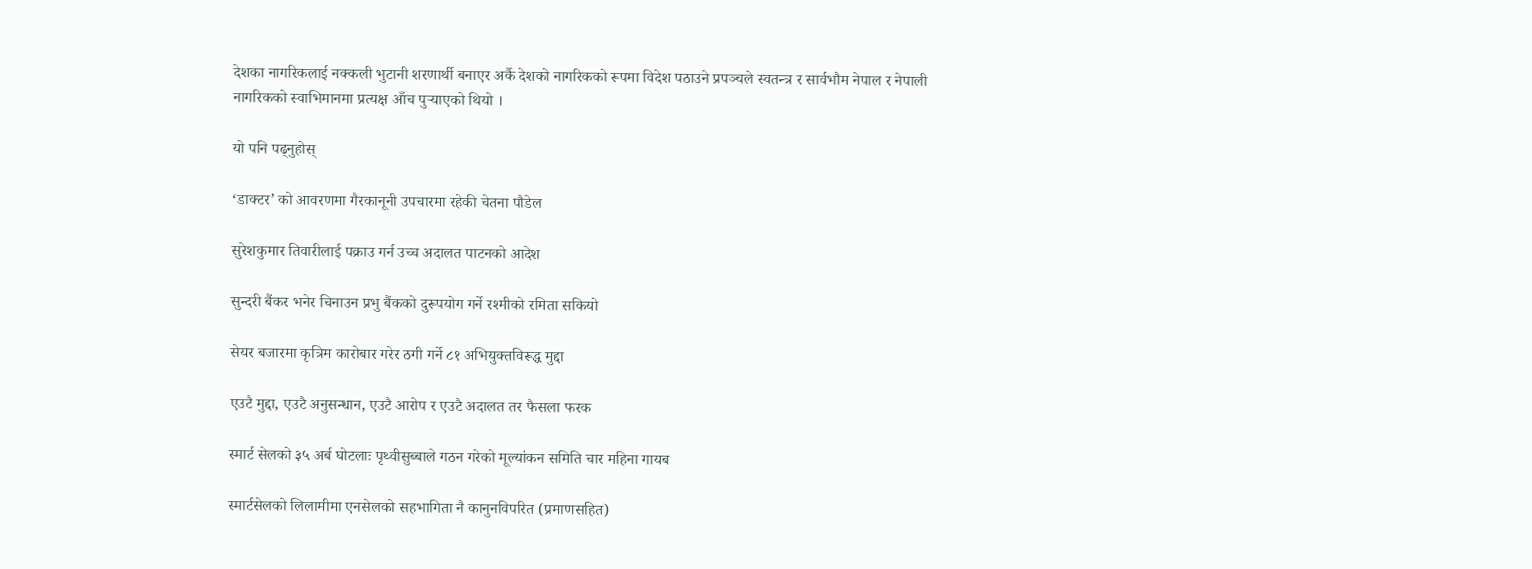देशका नागरिकलाई नक्कली भुटानी शरणार्थी बनाएर अर्कै देशको नागरिकको रूपमा विदेश पठाउने प्रपञ्चले स्वतन्त्र र सार्वभौम नेपाल र नेपाली नागरिकको स्वाभिमानमा प्रत्यक्ष आँच पुर्‍याएको थियो ।

यो पनि पढ्नुहोस्

‘डाक्टर’ को आवरणमा गैरकानूनी उपचारमा रहेकी चेतना पौडेल

सुरेशकुमार तिवारीलाई पक्राउ गर्न उच्च अदालत पाटनको आदेश

सुन्दरी बैंकर भनेर चिनाउन प्रभु बैंकको दुरूपयोग गर्ने रश्मीको रमिता सकियो

सेयर बजारमा कृत्रिम कारोबार गरेर ठगी गर्ने ८१ अभियुक्तविरूद्ध मुद्दा

एउटै मुद्दा, एउटै अनुसन्धान, एउटै आरोप र एउटै अदालत तर फैसला फरक

स्मार्ट सेलको ३५ अर्ब घोटलाः पृथ्वीसुब्बाले गठन गरेको मूल्यांकन समिति चार महिना गायब

स्मार्टसेलको लिलामीमा एनसेलको सहभागिता नै कानुनविपरित (प्रमाणसहित)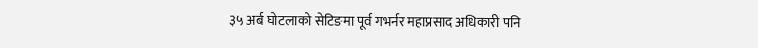३५ अर्ब घोटलाको सेटिङमा पूर्व गभर्नर महाप्रसाद अधिकारी पनि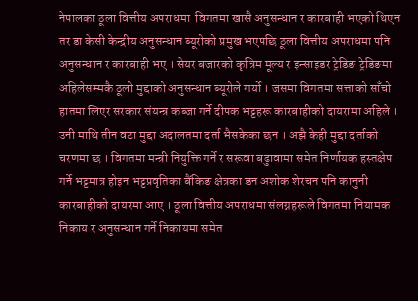नेपालका ठूला वित्तीय अपराधमा  विगतमा खासै अनुसन्धान र कारबाही भएको थिएन तर डा केसी केन्द्रीय अनुसन्धान ब्यूरोको प्रमुख भएपछि ठूला वित्तीय अपराधमा पनि अनुसन्धान र कारबाही भए । सेयर बजारको कृत्रिम मूल्य र इन्साइडर ट्रेडिङ ट्रेडिङमा अहिलेसम्मकै ठूलो मुद्दाको अनुसन्धान ब्यूरोले गर्यो । जसमा विगतमा सत्ताको साँचो हातमा लिएर सरकार संयन्त्र कब्जा गर्ने दीपक भट्टहरू कारबाहीको दायरामा अहिले । उनी माथि तीन वटा मुद्दा अदालतमा दर्ता भैसकेका छन । अझै केही मुद्दा दर्ताको चरणमा छ । विगतमा मन्त्री नियुक्ति गर्ने र सरूवा बढुावामा समेत निर्णायक हस्तक्षेप गर्ने भट्टमात्र होइन भट्टप्रवृतिका बैंकिङ क्षेत्रका डन अशोक शेरचन पनि कानुनी कारबाहीको दायरमा आए । ठूला वित्तीय अपराधमा संलग्नहरूले विगतमा नियामक निकाय र अनुसन्धान गर्ने निकायमा समेत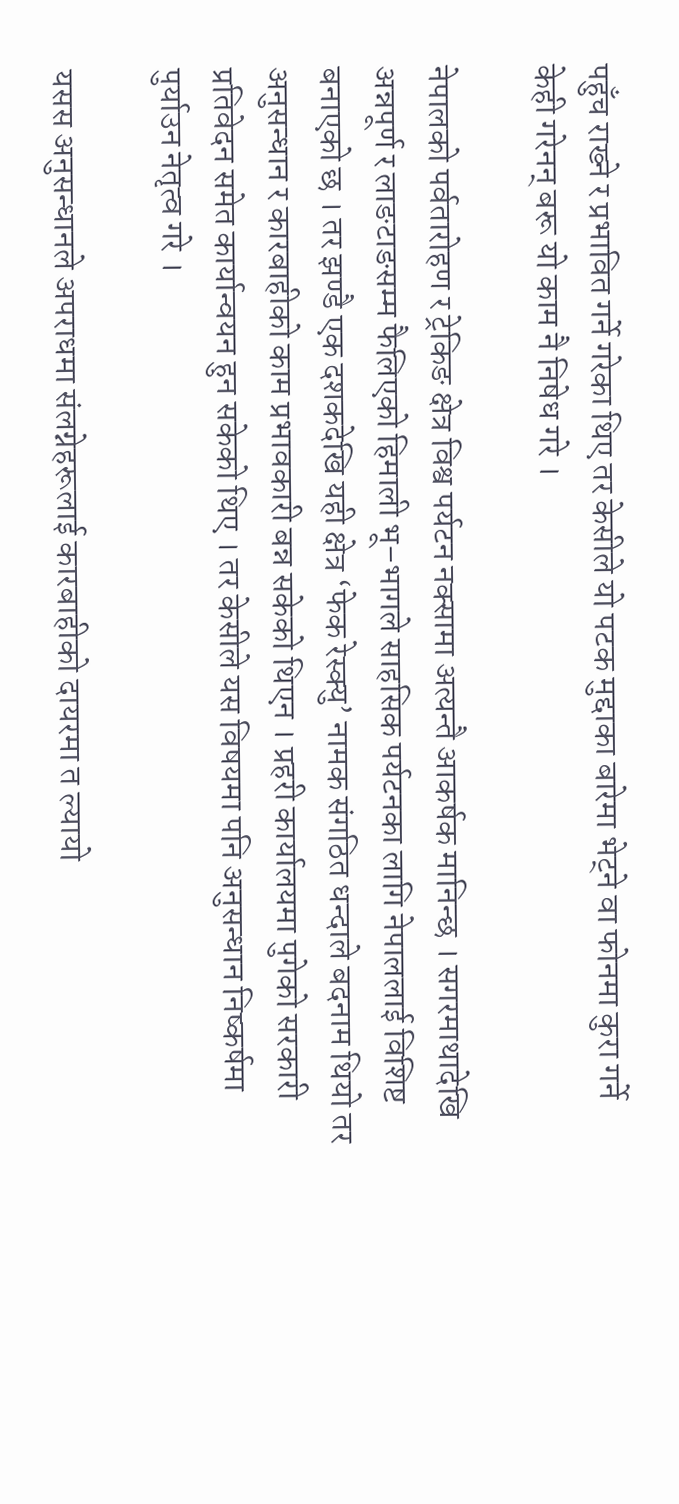पहुँच राख्ने र प्रभावित गर्ने गरेका थिए तर केसीले यो पटक मुद्दाका बारेमा भेट्ने वा फोनमा कुरा गर्ने केही गरेनन् बरू यो काम नै निषेध गरे ।

नेपालको पर्वतारोहण र ट्रेकिङ क्षेत्र विश्व पर्यटन नक्सामा अत्यन्तै आकर्षक मानिन्छ । सगरमाथादेखि अन्नपूर्ण र लाङटाङसम्म फैलिएको हिमाली भू–भागले साहसिक पर्यटनका लागि नेपाललाई विशिष्ट बनाएको छ । तर झण्डै एक दशकदेखि यही क्षेत्र ‘फेक रेस्क्यु’ नामक संगठित धन्दाले बदनाम थियो तर अनुसन्धान र कारबाहीको काम प्रभावकारी बन्न सकेको थिएन । प्रहरी कार्यालयमा पुगेको सरकारी प्रतिवेदन समेत कार्यान्वयन हुन सकेको थिए । तर केसीले यस विषयमा पनि अनुसन्धान निष्कर्षमा पुर्याउन नेतृत्व गरे ।

यसस अनुसन्धानले अपराधमा संलग्नेहरूलाई कारबाहीको दायरमा त ल्यायो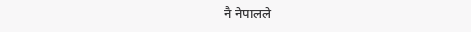नै नेपालले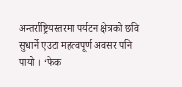अन्तर्राष्ट्रियस्तरमा पर्यटन क्षेत्रको छवि सुधार्ने एउटा महत्वपूर्ण अवसर पनि पायो । ‘फेक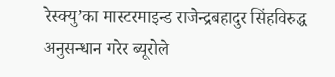रेस्क्यु’का मास्टरमाइन्ड राजेन्द्रबहादुर सिंहविरुद्ध अनुसन्धान गरेर ब्यूरोले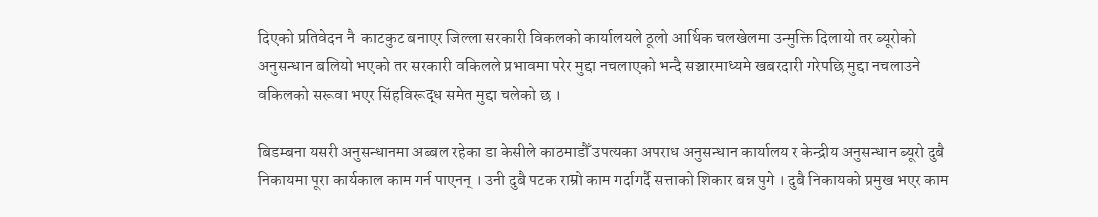दिएको प्रतिवेदन नै  काटकुट बनाएर जिल्ला सरकारी विकलको कार्यालयले ठूलो आर्थिक चलखेलमा उन्मुक्ति दिलायो तर ब्यूरोको अनुसन्धान बलियो भएको तर सरकारी वकिलले प्रभावमा परेर मुद्दा नचलाएको भन्दै सञ्चारमाध्यमे खबरदारी गरेपछि मुद्दा नचलाउने वकिलको सरूवा भएर सिंहविरूद्ध समेत मुद्दा चलेको छ ।

बिडम्बना यसरी अनुसन्धानमा अब्बल रहेका डा केसीले काठमाडौँ उपत्यका अपराध अनुसन्धान कार्यालय र केन्द्रीय अनुसन्धान ब्यूरो दुबै निकायमा पूरा कार्यकाल काम गर्न पाएनन् । उनी दुबै पटक राम्रो काम गर्दागर्दै सत्ताको शिकार बन्न पुगे । दुबै निकायको प्रमुख भएर काम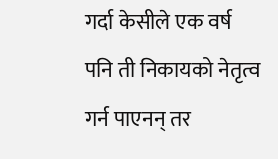गर्दा केसीले एक वर्ष पनि ती निकायको नेतृत्व गर्न पाएनन् तर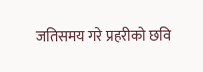जतिसमय गरे प्रहरीको छवि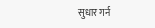सुधार गर्न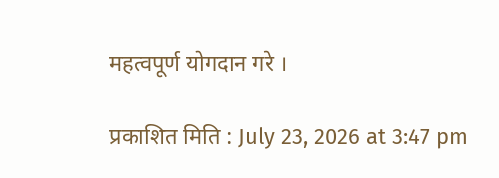महत्वपूर्ण योगदान गरे ।

प्रकाशित मिति : July 23, 2026 at 3:47 pm